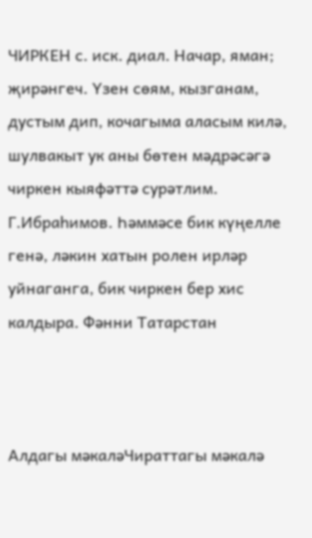ЧИРКЕН с. иск. диал. Начар, яман; җирәнгеч. Үзен сөям, кызганам, дустым дип, кочагыма аласым килә, шулвакыт ук аны бөтен мәдрәсәгә чиркен кыяфәттә сурәтлим. Г.Ибраһимов. Һәммәсе бик күңелле генә, ләкин хатын ролен ирләр уйнаганга, бик чиркен бер хис калдыра. Фәнни Татарстан



Алдагы мәкаләЧираттагы мәкалә